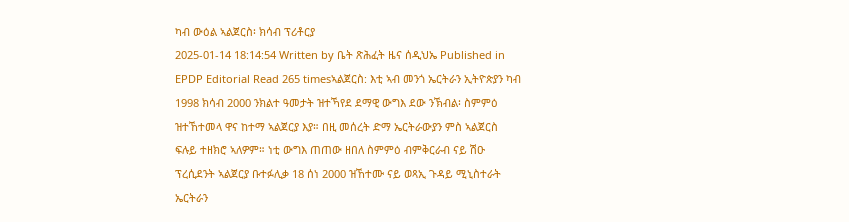ካብ ውዕል ኣልጀርስ፡ ክሳብ ፕሪቶርያ
2025-01-14 18:14:54 Written by ቤት ጽሕፈት ዜና ሰዲህኤ Published in EPDP Editorial Read 265 timesኣልጀርስ: እቲ ኣብ መንጎ ኤርትራን ኢትዮጵያን ካብ 1998 ክሳብ 2000 ንክልተ ዓመታት ዝተኻየደ ደማዊ ውግእ ደው ንኽብል፡ ስምምዕ ዝተኸተመላ ዋና ከተማ ኣልጀርያ እያ። በዚ መሰረት ድማ ኤርትራውያን ምስ ኣልጀርስ ፍሉይ ተዘክሮ ኣለዎም። ነቲ ውግእ ጠጠው ዘበለ ስምምዕ ብምቅርራብ ናይ ሽዑ ፕረሲደንት ኣልጀርያ ቡተፉሊቃ 18 ሰነ 2000 ዝኸተሙ ናይ ወጻኢ ጉዳይ ሚኒስተራት ኤርትራን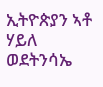ኢትዮጵያን ኣቶ ሃይለ ወደትንሳኤ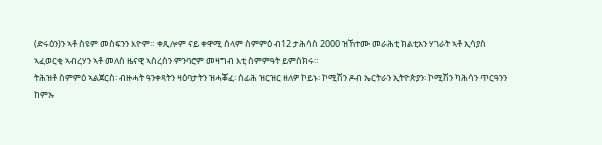(ድሩዕን)ን ኣቶ ስዩም መስፍንን እዮም። ቀጺሎም ናይ ቀዋሚ ሰላም ስምምዕ ብ12 ታሕሳስ 2000 ዝኸተሙ መራሕቲ ክልቲአን ሃገራት ኣቶ ኢሳያስ ኣፈወርቂ ኣብረሃን ኣቶ መለስ ዜናዊ ኣስረስን ምንባሮም መዛግብ እቲ ስምምዓት ይምስክሩ።
ትሕዝቶ ስምምዕ ኣልጀርስ፡ ብዙሓት ዓንቀጻትን ዛዕባታትን ዝሓቖፈ፡ ሰፊሕ ዝርዝር ዘለዎ ኮይኑ፡ ኮሚሽን ዶብ ኤርትራን ኢትዮጵያን፡ ኮሚሽን ካሕሳን ጥርዓንን ከምኡ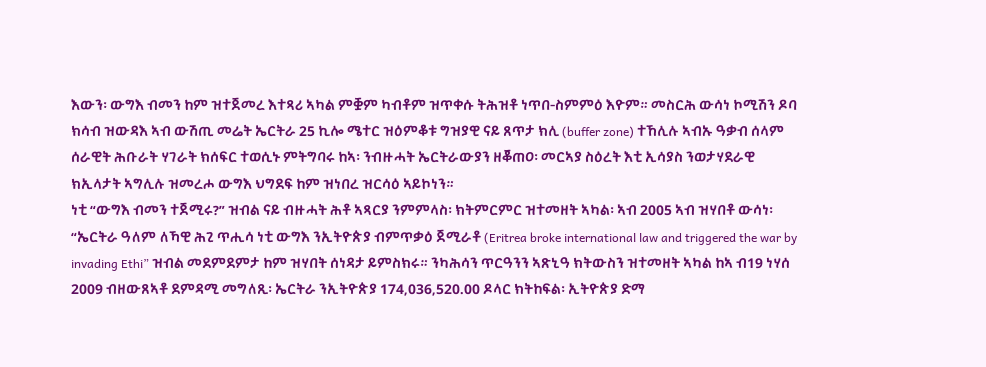እውን፡ ውግእ ብመን ከም ዝተጀመረ እተጻሪ ኣካል ምቛም ካብቶም ዝጥቀሱ ትሕዝቶ ነጥበ-ስምምዕ እዮም። መስርሕ ውሳነ ኮሚሽን ዶባ ክሳብ ዝውዳእ ኣብ ውሽጢ መሬት ኤርትራ 25 ኪሎ ሜተር ዝዕምቆቱ ግዝያዊ ናይ ጸጥታ ክሊ (buffer zone) ተኸሊሉ ኣብኡ ዓቃብ ሰላም ሰራዊት ሕቡራት ሃገራት ክሰፍር ተወሲኑ ምትግባሩ ከኣ፡ ንብዙሓት ኤርትራውያን ዘቖጠዐ፡ መርኣያ ስዕረት እቲ ኢሳያስ ንወታሃደራዊ ክኢላታት ኣግሊሉ ዝመረሖ ውግእ ህግደፍ ከም ዝነበረ ዝርሳዕ ኣይኮነን።
ነቲ “ውግእ ብመን ተጀሚሩ?” ዝብል ናይ ብዙሓት ሕቶ ኣጻርያ ንምምላስ፡ ክትምርምር ዝተመዘት ኣካል፡ ኣብ 2005 ኣብ ዝሃበቶ ውሳነ፡ “ኤርትራ ዓለም ለኻዊ ሕጊ ጥሒሳ ነቲ ውግእ ንኢትዮጵያ ብምጥቃዕ ጀሚራቶ (Eritrea broke international law and triggered the war by invading Ethi” ዝብል መደምደምታ ከም ዝሃበት ሰነዳታ ይምስክሩ። ንካሕሳን ጥርዓንን ኣጽኒዓ ክትውስን ዝተመዘት ኣካል ከኣ ብ19 ነሃሰ 2009 ብዘውጸኣቶ ደምዳሚ መግለጺ፡ ኤርትራ ንኢትዮጵያ 174,036,520.00 ዶላር ክትከፍል፡ ኢትዮጵያ ድማ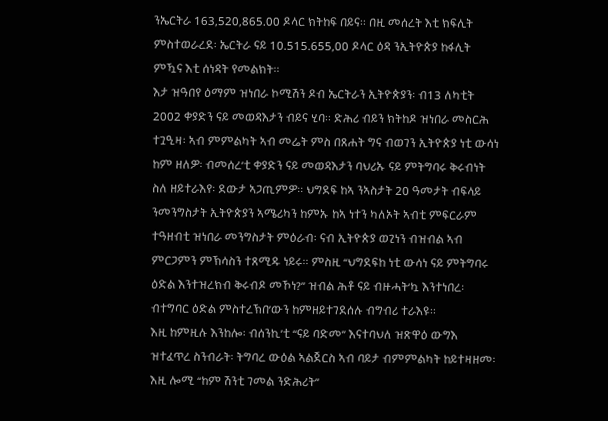ንኤርትራ 163,520,865.00 ዶላር ክትከፍ በይና። በዚ መሰረት እቲ ክፍሊት ምስተወራረደ፡ ኤርትራ ናይ 10.515.655,00 ዶላር ዕዳ ንኢትዮጵያ ከፋሊት ምዃና እቲ ሰነዳት የመልክት።
እታ ዝዓበየ ዕማም ዝነበራ ኮሚሽን ዶብ ኤርትራን ኢትዮጵያን፡ ብ13 ለካቲት 2002 ቀያድን ናይ መወዳእታን ብይና ሂባ። ድሕሪ ብይን ክትከዶ ዝነበራ መስርሕ ተጓዒዛ፡ ኣብ ምምልካት ኣብ መሬት ምስ በጸሐት ግና ብወገን ኢትዮጵያ ነቲ ውሳነ ከም ዘለዎ፡ ብመሰረ’ቲ ቀያድን ናይ መወዳእታን ባህሪኡ ናይ ምትግባሩ ቅሩብነት ስለ ዘይተራእየ፡ ደውታ ኣጋጢምዎ። ህግደፍ ከኣ ንኣስታት 20 ዓመታት ብፍላይ ንመንግስታት ኢትዮጵያን ኣሜሪካን ከምኡ ከኣ ነተን ካለኦት ኣብቲ ምፍርራም ተዓዘብቲ ዝነበራ መንግስታት ምዕራብ፡ ናብ ኢትዮጵያ ወጊነን ብዝብል ኣብ ምርጋምን ምኽሳስን ተጸሚዱ ነይሩ። ምስዚ “ህግደፍከ ነቲ ውሳነ ናይ ምትግባሩ ዕድል እንተዝረክብ ቅሩብዶ መኾነ?” ዝብል ሕቶ ናይ ብዙሓት’ኳ እንተነበረ፡ ብተግባር ዕድል ምስተረኽበ’ውን ከምዘይተገደሰሉ ብግብሪ ተራእዩ።
እዚ ከምዚሉ እንከሎ፡ ብሰንኪ’ቲ “ናይ ባድመ” እናተባህለ ዝጽዋዕ ውግእ ዝተፈጥረ ስንብራት፡ ትግባረ ውዕል ኣልጀርስ ኣብ ባይታ ብምምልካት ከይተዛዘመ፡ እዚ ሎሚ “ከም ሽንቲ ገመል ንድሕሪት”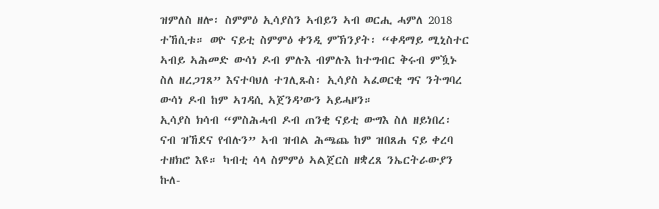ዝምለስ ዘሎ፡ ስምምዕ ኢሳያስን ኣብይን ኣብ ወርሒ ሓምለ 2018 ተኸሲቱ። ወዮ ናይቲ ስምምዕ ቀንዲ ምኽንያት፡ “ቀዳማይ ሚኒስተር ኣብይ ኣሕመድ ውሳነ ዶብ ምሉእ ብምሉእ ከተግብር ቅሩብ ምዃኑ ስለ ዘረጋገጸ” እናተባህለ ተገሊጹስ፡ ኢሳያስ ኣፈወርቂ ግና ንትግባረ ውሳነ ዶብ ከም ኣገዳሲ ኣጀንዳ’ውን ኣይሓዞን።
ኢሳያስ ክሳብ “ምስሕሓብ ዶብ ጠንቂ ናይቲ ውግእ ስለ ዘይነበረ፡ ናብ ዝኸደና የብሉን” ኣብ ዝብል ሕጫጨ ከም ዝበጸሐ ናይ ቀረባ ተዘክሮ እዩ። ካብቲ ሳላ ስምምዕ ኣልጀርስ ዘቋረጸ ንኤርትራውያን ኩለ-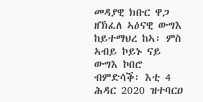መዳያዊ ክቡር ዋጋ ዘኽፈለ ኣዕናዊ ውግእ ከይተማህረ ከኣ፡ ምስ ኣብይ ኮይኑ ናይ ውግእ ኮበሮ ብምድሳቕ፡ እቲ 4 ሕዳር 2020 ዝተባርዐ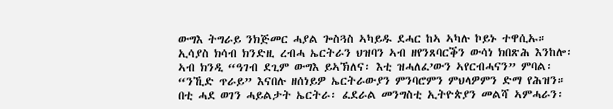ውግእ ትግራይ ንክጅመር ሓያል ጐስጓስ ኣካይዱ ደሓር ከኣ ኣካሉ ኮይኑ ተዋሲኡ። ኢሳያስ ክሳብ ክንድዚ ረብሓ ኤርትራን ህዝባን ኣብ ዘየንጸባርቕን ውሳነ ክበጽሕ እንከሎ፡ ኣብ ክንዲ “ዓገብ ደጊም ውግእ ይኣኽለና፡ እቲ ዝሓለፈ’ውን ኣየርብሓናን” ምባል፡ “ንኺድ ጥራይ” እናበሉ ዘሰነይዎ ኤርትራውያን ምንባሮምን ምህላዎምን ድማ የሕዝን።
በቲ ሓደ ወገን ሓይልታት ኤርትራ፡ ፈደራል መንግስቲ ኢትዮጵያን መልሻ ኣምሓራን፡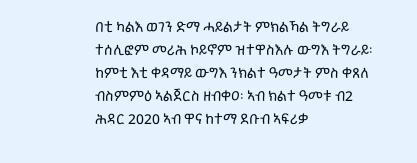በቲ ካልእ ወገን ድማ ሓይልታት ምክልኻል ትግራይ ተሰሊፎም መሪሕ ኮይኖም ዝተዋስእሉ ውግእ ትግራይ፡ ከምቲ እቲ ቀዳማይ ውግእ ንክልተ ዓመታት ምስ ቀጸለ ብስምምዕ ኣልጀርስ ዘብቀዐ፡ ኣብ ክልተ ዓመቱ ብ2 ሕዳር 2020 ኣብ ዋና ከተማ ደቡብ ኣፍሪቃ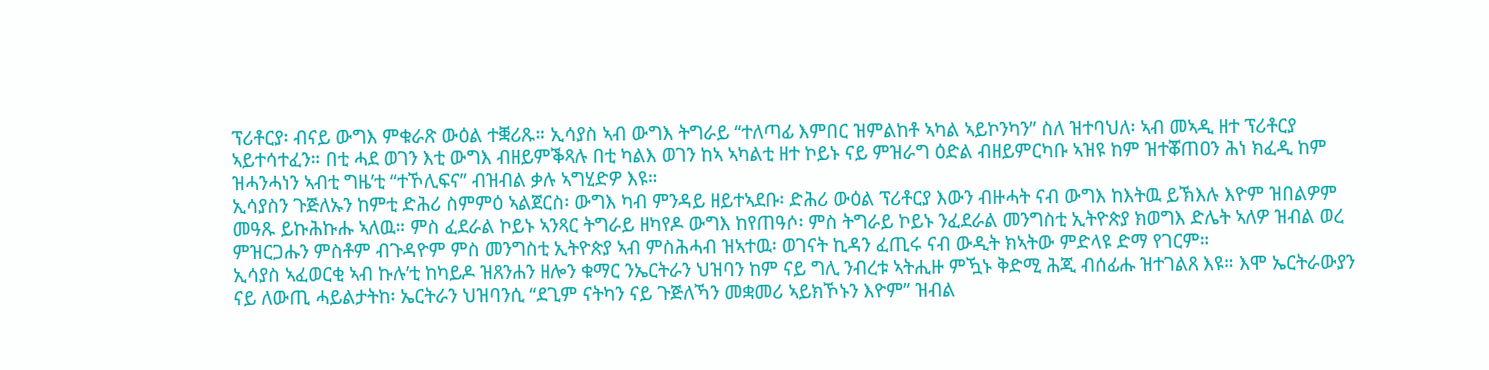ፕሪቶርያ፡ ብናይ ውግእ ምቁራጽ ውዕል ተቛሪጹ። ኢሳያስ ኣብ ውግእ ትግራይ “ተለጣፊ እምበር ዝምልከቶ ኣካል ኣይኮንካን” ስለ ዝተባህለ፡ ኣብ መኣዲ ዘተ ፕሪቶርያ ኣይተሳተፈን። በቲ ሓደ ወገን እቲ ውግእ ብዘይምቕጻሉ በቲ ካልእ ወገን ከኣ ኣካልቲ ዘተ ኮይኑ ናይ ምዝራግ ዕድል ብዘይምርካቡ ኣዝዩ ከም ዝተቖጠዐን ሕነ ክፈዲ ከም ዝሓንሓነን ኣብቲ ግዜ’ቲ “ተኾሊፍና” ብዝብል ቃሉ ኣግሂድዎ እዩ።
ኢሳያስን ጉጅለኡን ከምቲ ድሕሪ ስምምዕ ኣልጀርስ፡ ውግእ ካብ ምንዳይ ዘይተኣደቡ፡ ድሕሪ ውዕል ፕሪቶርያ እውን ብዙሓት ናብ ውግእ ከእትዉ ይኽእሉ እዮም ዝበልዎም መዓጹ ይኩሕኩሑ ኣለዉ። ምስ ፈደራል ኮይኑ ኣንጻር ትግራይ ዘካየዶ ውግእ ከየጠዓሶ፡ ምስ ትግራይ ኮይኑ ንፈደራል መንግስቲ ኢትዮጵያ ክወግእ ድሌት ኣለዎ ዝብል ወረ ምዝርጋሑን ምስቶም ብጉዳዮም ምስ መንግስቲ ኢትዮጵያ ኣብ ምስሕሓብ ዝኣተዉ፡ ወገናት ኪዳን ፈጢሩ ናብ ውዲት ክኣትው ምድላዩ ድማ የገርም።
ኢሳያስ ኣፈወርቂ ኣብ ኩሉ’ቲ ከካይዶ ዝጸንሐን ዘሎን ቁማር ንኤርትራን ህዝባን ከም ናይ ግሊ ንብረቱ ኣትሒዙ ምዃኑ ቅድሚ ሕጂ ብሰፊሑ ዝተገልጸ እዩ። እሞ ኤርትራውያን ናይ ለውጢ ሓይልታትከ፡ ኤርትራን ህዝባንሲ “ደጊም ናትካን ናይ ጉጅለኻን መቋመሪ ኣይክኾኑን እዮም” ዝብል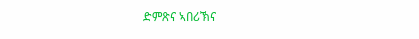ድምጽና ኣበሪኽና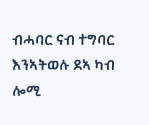ብሓባር ናብ ተግባር እንኣትወሉ ደኣ ካብ ሎሚ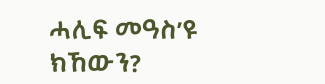ሓሊፍ መዓስ’ዩ ክኸውን?